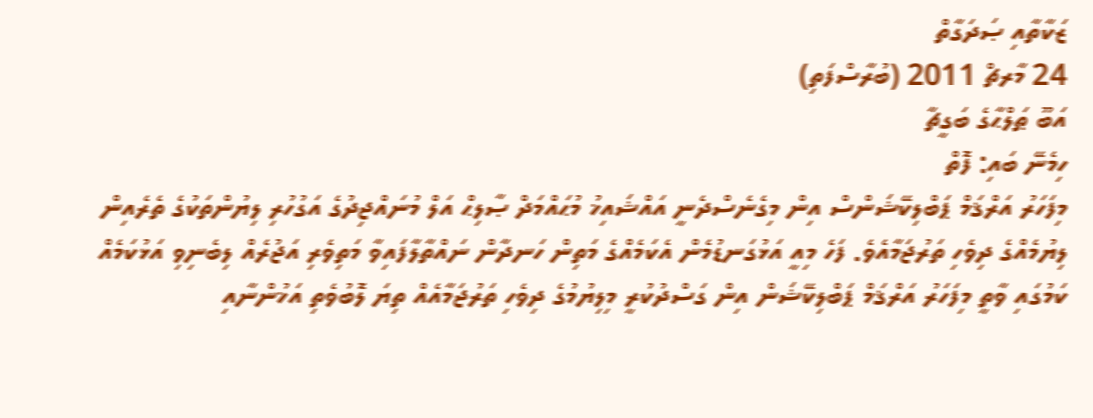ޒަކާތާއި ޞަދަގާތް
24 މާރޗް 2011 (ބުރާސްފަތި)
އަބޫ ޠަލްޙާގެ ބަގީޗާ
ހިމެނޭ ބައި: ފޮތް
މިފަހަރު އަރްޤަމް ޕަބްލިކޭޝަންސް އިން މިގެނެސްދެނީ އައްޝައިޚު މުޙައްމަދް ޞާލިޙް އަލް މުނައްޖިދުގެ އަގުހުރި ލިޔުންތަކުގެ ތެރެއިން ލިޔުމެއްގެ ދިވެހި ތަރުޖަމާއެވެ. ފަހެ މިއީ އަޅުގަނޑުމެން އެކަމެއްގެ މަތިން ހަނދާން ނައްތާލާފައިވާ މަތިވެރި އަޖުރެއް ލިބެނިވި އަޅުކަމެއް ކަމުގައި ވާތީ މިފަހަރު އަރްޤަމް ޕަބްލިކޭޝަން އިން ގަސްދުކުރީ މިލިޔުމުގެ ދިވެހި ތަރުޖަމާއެއް ތިޔަ ލޮބުވެތި އަޚުންނާއި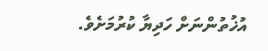އުޚުތުންނަށް ހަދިޔާ ކުރުމަށެވެ.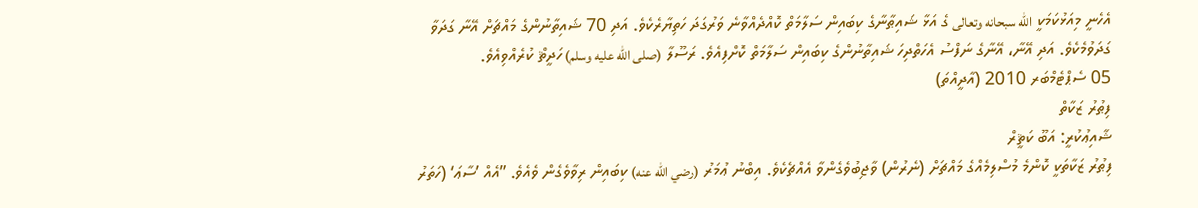އެހެނީ މިއަޅުކަމަކީ الله سبحانه وتعالى ގެ އަޅާ ޝައިޠާނާގެ ކިބައިން ސަލާމަތް ކޮއްދެއްވާނެ ވަރުގަދަ ހަތިޔާރެކެވެ. އަދި 70 ޝައިތާނުންގެ މައްޗަށް އޭނާ ގަދަވާ ގަދަވުމެކެވެ. އަދި އޭނާ، އޭނާގެ ނަފްސު އެހަތްދިހަ ޝައިތާނުންގެ ކިބައިން ސަލާމަތް ކޮށްފިއެވެ. ރަސޫލާ (صلى الله عليه وسلم) ހަދީޘް ކުރެއްވިއެވެ.
05 ސެޕްޓެމްބަރ 2010 (އާދީއްތަ)
ފިޠުރު ޒަކާތް
ޝާއިޢުކުރީ: އަބޫ ކަޘީރް
ފިޠުރު ޒަކާތަކީ ކޮންމެ މުސްލިމެއްގެ މައްޗަށް (ނެރުން) ވާޖިބުވެގެންވާ އެއްޗެކެވެ. އިބްނު ޢުމަރު (رضي الله عنه) ކިބައިން ރިވާވެގެން ވެއެވެ. ”އެއް ’ސާޢަ‘ (ހަތަރު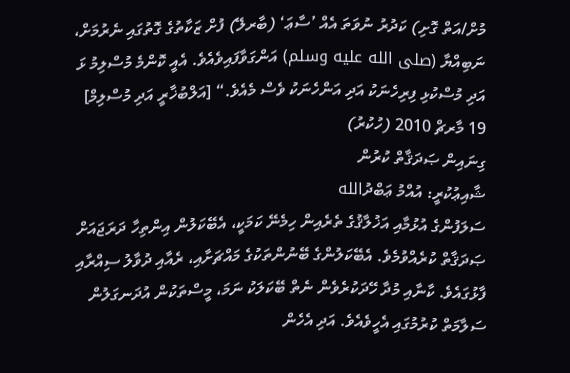މުށް/އަތް ގޮށި) ކަދުރު ނުވަތަ އެއް ’ސާޢަ‘ (ބާރލޭ) ފުށް ޒަކާތުގެ ގޮތުގައި ނެރުމަށް، ނަބިއްޔާ (صلى الله عليه وسلم) އަންގަވާފައިވެއެވެ. އެއީ ކޮންމެ މުސްލިމު ޅަ އަދި މުސްކުޅި ފިރިހެނަކު އަދި އަންހެނަކު ވެސް މެއެވެ.“ [އަލްބުޚާރީ އަދި މުސްލިމް]
19 މާރޗް 2010 (ހުކުރު)
ގިނައިން ޞަދަޤާތް ކުރުން
ޝާއިޢުކުރީ: އުއްމު ޢަބްދުالله
ސަލަފުންގެ އުޅުމާއި އަޚުލާޤުގެ ތެރެއިން ހިމެނޭ ކަމަކީ، އެބޭކަލުން އިންތިހާ ދަރަޖައަށް ޞަދަޤާތް ކުރެއްވުމެވެ. އެބޭކަލުންގެ ބޭނުންތަކުގެ މައްޗަށާއި، ރެއާއި ދުވާލު ސިއްރާއި ފާޅުގައެވެ. ކާނާއި މުދާ ހޭދަކުރެވެން ނެތް ބޭކަލަކު ނަމަ، މީސްތަކުން އުދަނގަލުން ސަލާމަތް ކުރުމުގައި އެހީވެއެވެ. އަދި އެހެން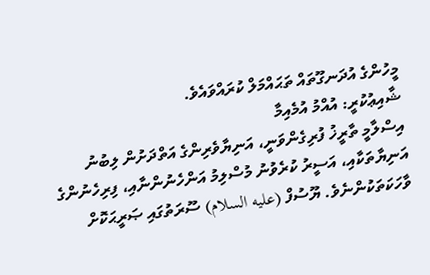މީހުންގެ އުދަނގޫތައް ތަޙައްމަލް ކުރައްވައެވެ.
ޝާއިޢުކުރީ: އުއްމު އުމެއިމާ
އިސްލާމީ ތާރީޚު ފުރިގެންވަނީ، އަނިޔާވެރިންގެ އަތްދަށުން ލިބުނު އަނިޔާތަކާއި، އަސީރު ކުރެވުނު މުސްލިމު އަންހެނުންނާއި، ފިރިހެނުންގެ ވާހަކަތަކުންނެވެ. ޔޫސުފް (عليه السلام) ސޫރަތުގައި ޞަރީޙަކޮށް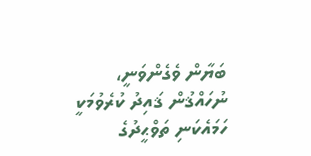ބަޔާން ވެގެންވަނީ، ނުހައްޤުން ޤައިދު ކުރެވުމަކީ ހަމައެކަނި ތަވްޙީދުގެ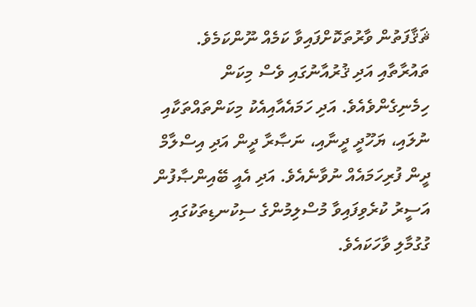ޘަޤާފަތުން ވާރުތަކޮށްފައިވާ ކަމެއް ނޫންކަމެވެ. ތައުރާތާއި އަދި ޤުރުއާނުގައި ވެސް މިކަން ހިމެނިގެންވެއެވެ. އަދި ހަމައެއާއިއެކު މިކަންތައްތަކާއި ނުލައި، ޔަހޫދީ ދީނާއި، ނަޞާރާ ދީން އަދި އިސްލާމް ދީން ފުރިހަމައެއް ނުވާނެއެވެ. އަދި އެއީ ބޭއިންޞާފުން އަސީރު ކުރެވިފައިވާ މުސްލިމުންގެ ސިކުނޑިތަކުގައި ގުގުމާލި ވާހަކައެވެ.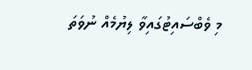މި ވެބްސައިޓުގައިވާ ލިޔުމެއް ނުވަތަ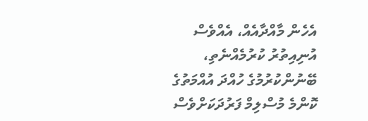އެހެން މާއްދާއެއް، އެއްވެސް އުނިއިތުރު ކުރުމެއްނެތި، ބޭނުންކުރުމުގެ ހުއްދަ އުއްމަތުގެ ކޮންމެ މުސްލިމް ފަރުދަކަށްވެސް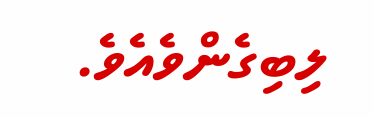ލިބިގެންވެއެވެ.